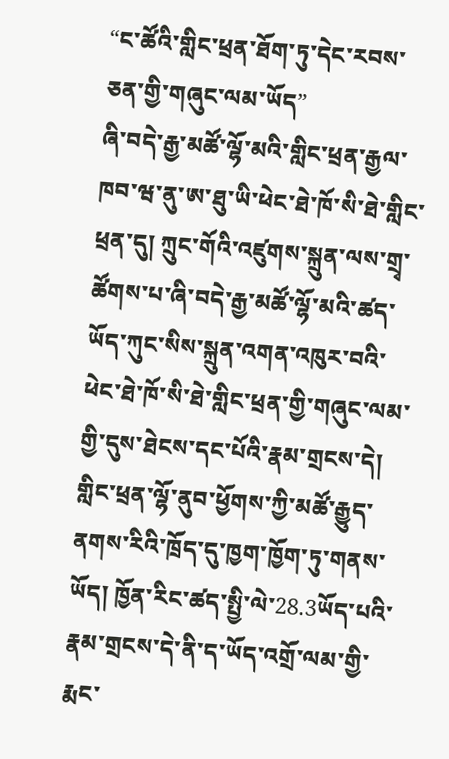“ང་ཚོའི་གླིང་ཕྲན་ཐོག་ཏུ་དེང་རབས་ཅན་གྱི་གཞུང་ལམ་ཡོད”
ཞི་བདེ་རྒྱ་མཚོ་ལྷོ་མའི་གླིང་ཕྲན་རྒྱལ་ཁབ་ཝ་ནུ་ཨ་ཐུ་ཡི་ཕེང་ཐེ་ཁོ་སི་ཐེ་གླིང་ཕྲན་དུ། ཀྲུང་གོའི་འཛུགས་སྐྲུན་ལས་གྲྭ་ཚོགས་པ་ཞི་བདེ་རྒྱ་མཚོ་ལྷོ་མའི་ཚད་ཡོད་ཀུང་སིས་སྐྲུན་འགན་འཁུར་བའི་ཕེང་ཐེ་ཁོ་སི་ཐེ་གླིང་ཕྲན་གྱི་གཞུང་ལམ་གྱི་དུས་ཐེངས་དང་པོའི་རྣམ་གྲངས་དེ། གླིང་ཕྲན་ལྷོ་ནུབ་ཕྱོགས་ཀྱི་མཚོ་རྒྱུད་ནགས་རིའི་ཁྲོད་དུ་ཁྱག་ཁྱོག་ཏུ་གནས་ཡོད། ཁྱོན་རིང་ཚད་སྤྱི་ལེ་28.3ཡོད་པའི་རྣམ་གྲངས་དེ་ནི་ད་ཡོད་འགྲོ་ལམ་གྱི་རྨང་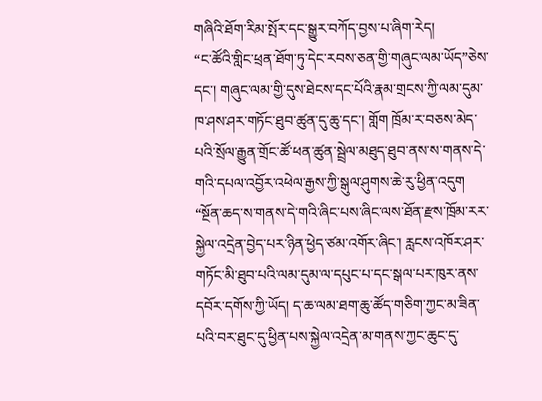གཞིའི་ཐོག་རིམ་སྤོར་དང་སྒྱུར་བཀོད་བྱས་པ་ཞིག་རེད།
“ང་ཚོའི་གླིང་ཕྲན་ཐོག་ཏུ་དེང་རབས་ཅན་གྱི་གཞུང་ལམ་ཡོད”ཅེས་དང་། གཞུང་ལམ་གྱི་དུས་ཐེངས་དང་པོའི་རྣམ་གྲངས་ཀྱི་ལམ་དུམ་ཁ་ཤས་ཤར་གཏོང་ཐུབ་ཚུན་དུ་ཆུ་དང་། གློག ཁྲོམ་ར་བཅས་མེད་པའི་སྲོལ་རྒྱུན་གྲོང་ཚོ་ཕན་ཚུན་སྦྲེལ་མཐུད་ཐུབ་ནས་ས་གནས་དེ་གའི་དཔལ་འབྱོར་འཕེལ་རྒྱས་ཀྱི་སྒུལ་ཤུགས་ཆེ་རུ་ཕྱིན་འདུག “སྔོན་ཆད་ས་གནས་དེ་གའི་ཞིང་པས་ཞིང་ལས་ཐོན་རྫས་ཁྲོམ་རར་སྐྱེལ་འདྲེན་བྱེད་པར་ཉིན་ཕྱེད་ཙམ་འགོར་ཞིང་། རླངས་འཁོར་ཤར་གཏོང་མི་ཐུབ་པའི་ལམ་དུམ་ལ་དཔུང་པ་དང་སྒལ་པར་ཁུར་ནས་དབོར་དགོས་ཀྱི་ཡོད། ད་ཆ་ལམ་ཐག་ཆུ་ཚོད་གཅིག་ཀྱང་མ་ཟིན་པའི་བར་ཐུང་དུ་ཕྱིན་པས་སྐྱེལ་འདྲེན་མ་གནས་ཀྱང་ཆུང་དུ་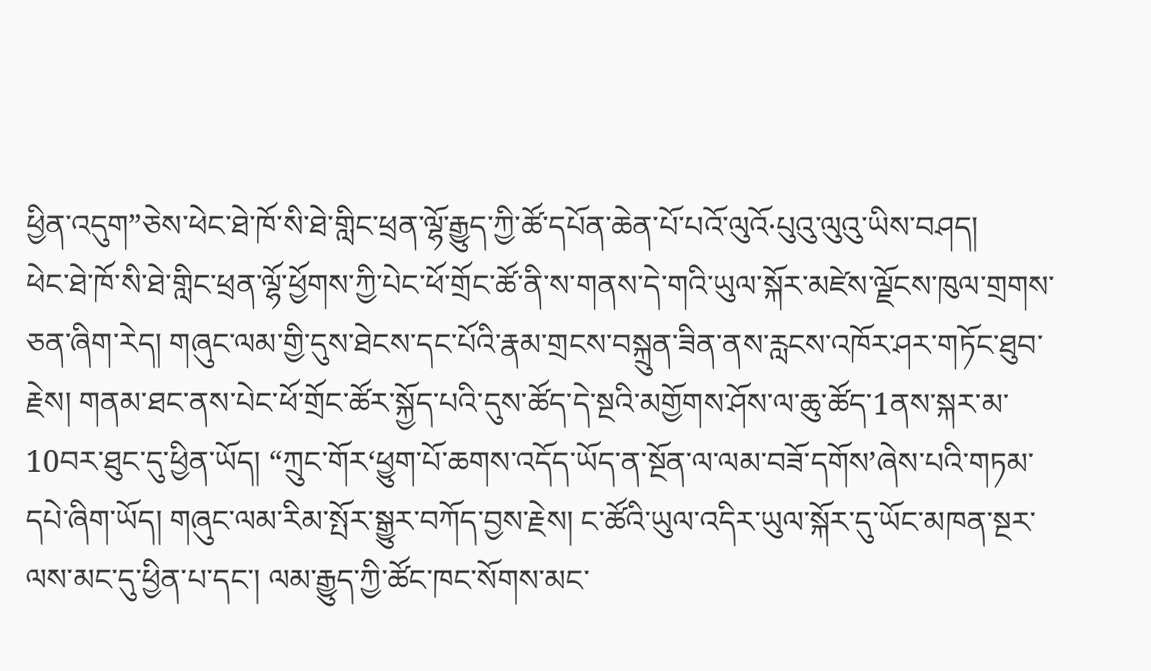ཕྱིན་འདུག”ཅེས་ཕེང་ཐེ་ཁོ་སི་ཐེ་གླིང་ཕྲན་ལྷོ་རྒྱུད་ཀྱི་ཚོ་དཔོན་ཆེན་པོ་པའོ་ལུའོ·པུའུ་ལུའུ་ཡིས་བཤད།
ཕེང་ཐེ་ཁོ་སི་ཐེ་གླིང་ཕྲན་ལྷོ་ཕྱོགས་ཀྱི་པེང་ཕོ་གྲོང་ཚོ་ནི་ས་གནས་དེ་གའི་ཡུལ་སྐོར་མཛེས་ལྗོངས་ཁུལ་གྲགས་ཅན་ཞིག་རེད། གཞུང་ལམ་གྱི་དུས་ཐེངས་དང་པོའི་རྣམ་གྲངས་བསྐྲུན་ཟིན་ནས་རླངས་འཁོར་ཤར་གཏོང་ཐུབ་རྗེས། གནམ་ཐང་ནས་པེང་ཕོ་གྲོང་ཚོར་སྐྱོད་པའི་དུས་ཚོད་དེ་སྔའི་མགྱོགས་ཤོས་ལ་ཆུ་ཚོད་1ནས་སྐར་མ་10བར་ཐུང་དུ་ཕྱིན་ཡོད། “ཀྲུང་གོར‘ཕྱུག་པོ་ཆགས་འདོད་ཡོད་ན་སྔོན་ལ་ལམ་བཟོ་དགོས’ཞེས་པའི་གཏམ་དཔེ་ཞིག་ཡོད། གཞུང་ལམ་རིམ་སྤོར་སྒྱུར་བཀོད་བྱས་རྗེས། ང་ཚོའི་ཡུལ་འདིར་ཡུལ་སྐོར་དུ་ཡོང་མཁན་སྔར་ལས་མང་དུ་ཕྱིན་པ་དང་། ལམ་རྒྱུད་ཀྱི་ཚོང་ཁང་སོགས་མང་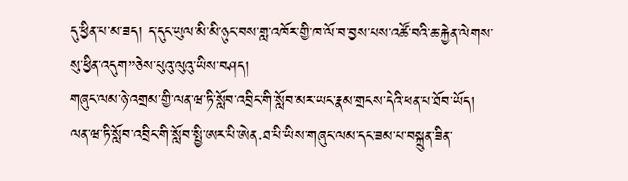དུ་ཕྱིན་པ་མ་ཟད། ད་དུང་ཡུལ་མི་མི་ཉུང་བས་གླ་འཁོར་གྱི་ཁ་ལོ་བ་བྱས་པས་འཚོ་བའི་ཆ་རྐྱེན་ལེགས་སུ་ཕྱིན་འདུག”ཅེས་པུའུ་ལུའུ་ཡིས་བཤད།
གཞུང་ལམ་ཉེ་འགྲམ་གྱི་ལན་ཝ་ཏི་སློབ་འབྲིང་གི་སློབ་མར་ཡང་རྣམ་གྲངས་དེའི་ཕན་པ་ཐོབ་ཡོད། ལན་ཝ་ཏི་སློབ་འབྲིང་གི་སློབ་སྤྱི་ཨར་པི་ཨེན·ཐ་པི་ཡིས་གཞུང་ལམ་དང་ཟམ་པ་བསྐྲུན་ཟིན་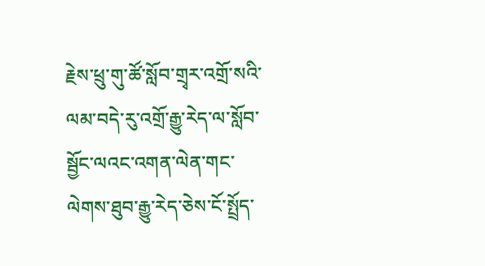རྗེས་ཕྲུ་གུ་ཚོ་སློབ་གྲྭར་འགྲོ་སའི་ལམ་བདེ་རུ་འགྲོ་རྒྱུ་རེད་ལ་སློབ་སྦྱོང་ལའང་འགན་ལེན་གང་ལེགས་ཐུབ་རྒྱུ་རེད་ཅེས་ངོ་སྤྲོད་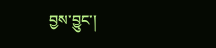བྱས་བྱུང་།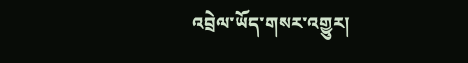འབྲེལ་ཡོད་གསར་འགྱུར།